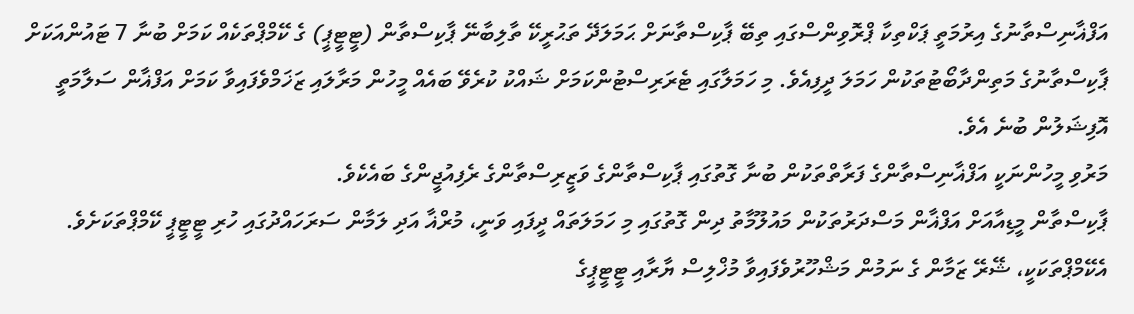އަފްޣާނިސްތާނުގެ އިރުމަތީ ޕަކްތިކާ ޕްރޮވިންސްގައި ތިބޭ ޕާކިސްތާނަށް ޙަމަލަދޭ ތަޙުރީކޭ ތާލިބާނޭ ޕާކިސްތާން (ޓީޓީޕީ) ގެ ކޭމްޕްތަކެއް ކަމަށް ބުނާ 7 ޓައުންއަކަށް ޕާކިސްތާނުގެ މަތިންދާބޯޓުތަކުން ހަމަލަ ދީފިއެވެ. މި ހަމަލާގައި ޓެރަރިސްޓުންކަމަށް ޝައްކު ކުރެވޭ ބައެއް މީހުން މަރާލައި ޒަޚަމްވެފައިވާ ކަމަށް އަފްޣާން ސަލާމަތީ އޮފިޝަލުން ބުނެ އެވެ.
މަރުވި މީހުންނަކީ އަފްޣާނިސްތާންގެ ފަރާތްތަކުން ބުނާ ގޮތުގައި ޕާކިސްތާންގެ ވަޒީރިސްތާންގެ ރެފިއުޖީންގެ ބައެކެވެ.
ޕާކިސްތާން މީޑިއާއަށް އަފްޣާން މަސްދަރުތަކުން މައުލޫމާތު ދިން ގޮތުގައި މި ހަމަލަތައް ދީފައި ވަނީ، މުރްޣާ އަދި ލަމާން ސަރަހައްދުގައި ހުރި ޓީޓީޕީ ކޭމްޕްތަކަށެވެ. އެކޭމްޕްތަކަކީ، ޝޭރޭ ޒަމާން ގެ ނަމުން މަޝްހޫރުވެފައިވާ މުޚްލިސް ޔާރާއި ޓީޓީޕީގެ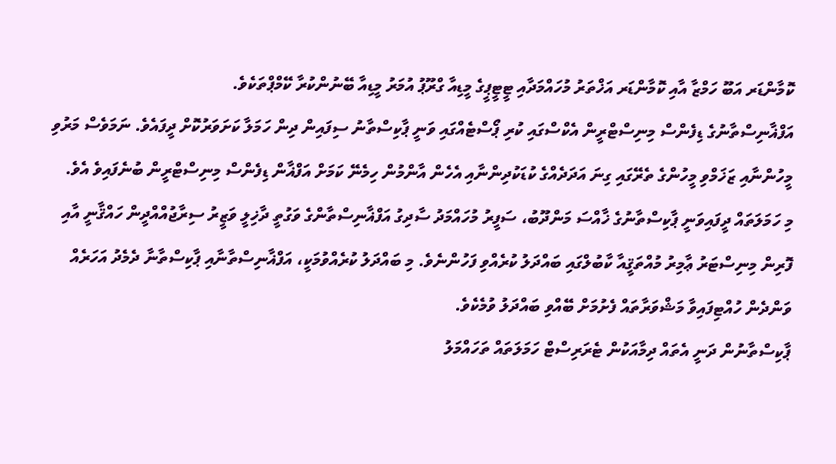ކޮމާންޑަރ އަބޫ ހަމްޒާ އާއި ކޮމާންޑަރ އަޚްތަރު މުހައްމަދާއި ޓީޓީޕީގެ މީޑިއާ ގްރޫޕު އުމަރު މީޑިއާ ބޭނުންކުރާ ކޭމްޕްތަކެވެ.
އަފްޣާނިސްތާނުގެ ޑިފެންސް މިނިސްޓްރީން އެކްސްގައި ކުރި ޕޯސްޓެއްގައި ވަނީ ޕާކިސްތާނު ސިފައިން ދިން ހަމަލާ ކަށަވަރުކޮށް ދީފައެވެ. ނަމަވެސް މަރުވި މީހުންނާއި ޒަޚަމްވި މީހުންގެ ތެރޭގައި ގިނަ އަދަދެއްގެ ކުޑަކުދިންނާއި އެހެން އާންމުން ހިމެނޭ ކަމަށް އަފްޣާން ޑިފެންސް މިނިސްޓްރީން ބުނެފައިވެ އެވެ.
މި ހަމަލަތައް ދީފައިވަނީ ޕާކިސްތާނުގެ ޚާއްސަ މަންދޫބު، ސަފީރު މުހައްމަދު ސާދިގު އަފްޣާނިސްތާންގެ ވަގުތީ ދާޚިލީ ވަޒީރު ސިރާޖުއްއްދީން ހައްޤާނީ އާއި ފޮރިން މިނިސްޓަރު ޢާމިރު މުއްތަޤީއާ ކާބުލްގައި ބައްދަލު ކުރެއްވި ފަހުންނެވެ. މި ބައްދަލު ކުރެއްވުމަކީ، އަފްޣާނިސްތާނާއި ޕާކިސްތާނާ ދެމެދު އަހަރެއް ވަންދެން ހުއްޓިފައިވާ މަޝްވަރާތައް ފެށުމަށް ބޭއްވި ބައްދަލު ވުމެކެވެ.
ޕާކިސްތާނުން ދަނީ އެތައް ދިމާއަކުން ޓެރަރިސްޓް ހަމަލަތައް ތަހައްމަލު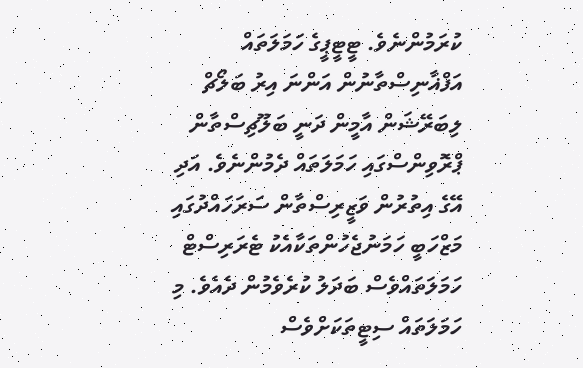ކުރަމުންނެވެ. ޓީޓީޕީގެ ހަމަލަތައް އަފްޣާނިސްތާނުން އަންނަ އިރު ބަލޯޗް ލިބަރޭޝަން އާމީން ދަނީ ބަލޫޗިސްތާން ޕްރޮވިންސްގައި ހަމަލަތައް ދެމުންނެވެ. އަދި އޭގެ އިތުރުން ވަޒީރިސްތާން ސަރަހައްދުގައި މަޒްހަބީ ހަމަނުޖެހުންތަކާއެކު ޓެރަރިސްޓް ހަމަލަތައްވެސް ބަދަލު ކުރެވެމުން ދެއެވެ. މި ހަމަލަތައް ސިޓީތަކަށްވެސް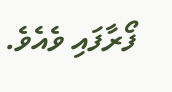ފޯރާފައި ވެއެވެ.